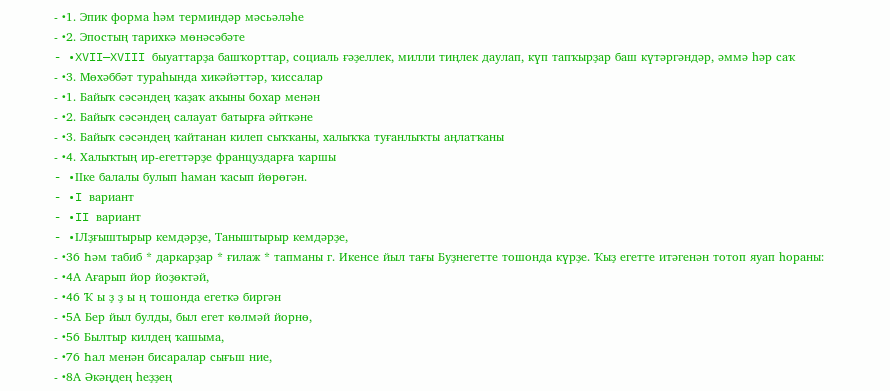- •1. Эпик форма һәм терминдәр мәсьәләһе
- •2. Эпостың тарихкә мөнәсәбәте
- •XVII—XVIII быуаттарҙа башҡорттар, социаль ғәҙеллек, милли тиңлек даулап, күп тапҡырҙар баш күтәргәндәр, әммә һәр саҡ
- •3. Мөхәббәт тураһында хикәйәттәр, ҡиссалар
- •1. Байыҡ сәсәндең ҡаҙаҡ аҡыны бохар менән
- •2. Байыҡ сәсәндең салауат батырға әйткәне
- •3. Байыҡ сәсәндең ҡайтанан килеп сыҡҡаны, халыҡҡа туғанлыҡты аңлатҡаны
- •4. Халыҡтың ир-егеттәрҙе француздарға ҡаршы
- •IIке балалы булып һаман ҡасып йөрөгән.
- •I вариант
- •II вариант
- •IЛҙғыштырыр кемдәрҙе, Таныштырыр кемдәрҙе,
- •36 Һәм табиб * даркарҙар * ғилаж * тапманы г. Икенсе йыл тағы Буҙнегетте тошонда күрҙе. Ҡыҙ егетте итәгенән тотоп яуап һораны:
- •4А Ағарып йор йоҙөктәй,
- •46 Ҡ ы ҙ ҙ ы ң тошонда егеткә биргән
- •5А Бер йыл булды, был егет көлмәй йорнө,
- •56 Былтыр килдең ҡашыма,
- •76 Һал менән бисаралар сығьш ние,
- •8А Әкәңдең һеҙҙең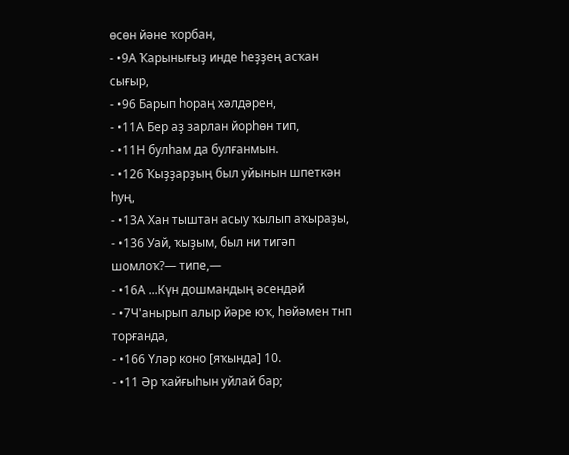өсөн йәне ҡорбан,
- •9А Ҡарынығыҙ инде һеҙҙең асҡан сығыр,
- •96 Барып һораң хәлдәрен,
- •11А Бер аҙ зарлан йорһөн тип,
- •11Н булһам да булғанмын.
- •126 Ҡыҙҙарҙың был уйынын шпеткән һуң,
- •13А Хан тыштан асыу ҡылып аҡыраҙы,
- •136 Уай, ҡыҙым, был ни тигәп шомлоҡ?— типе,—
- •16А ...Күн дошмандың әсендәй
- •7Ч'анырып алыр йәре юҡ, һөйәмен тнп торғанда,
- •166 Үләр коно [яҡында] 10.
- •11 Әр ҡайғыһын уйлай бар;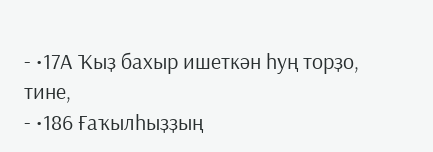- •17А Ҡыҙ бахыр ишеткән һуң торҙо, тине,
- •186 Ғаҡылһыҙҙың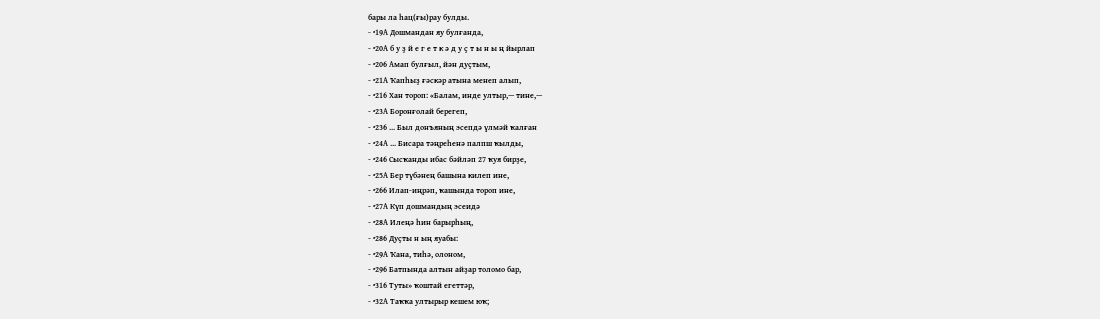бары ла һац(ғы)рау булды.
- •19А Дошмандан яу булғанда,
- •20А б у ҙ й е г е т к ә д у ҫ т ы н ы ң йырлап
- •206 Амап булғыл, йән дуҫтым,
- •21А Ҡапһыҙ ғәскәр атына менеп алып,
- •216 Хан тороп: «Балам, инде ултыр,— тине,—
- •23А Боронғолай берегеп,
- •236 ... Был донъяның эсепдә үлмәй ҡалған
- •24А ... Бисара тәңреһенә палпш ҡылды,
- •246 Сысҡанды ибас бәйләп 27 ҡуя бирҙе,
- •25А Бер түбәнең башына килеп ине,
- •266 Илап-иңрәп, ҡашында тороп ине,
- •27А Күп дошмандың эсеидә
- •28А Илеңә һин барырһың,
- •286 Дуҫты н ың яуабы:
- •29А Ҡана, тиһә, олоном,
- •296 Батпында алтын айҙар толомо бар,
- •316 Туты» ҡоштай егеттәр,
- •32А Таҡҡа ултырыр кешем юҡ;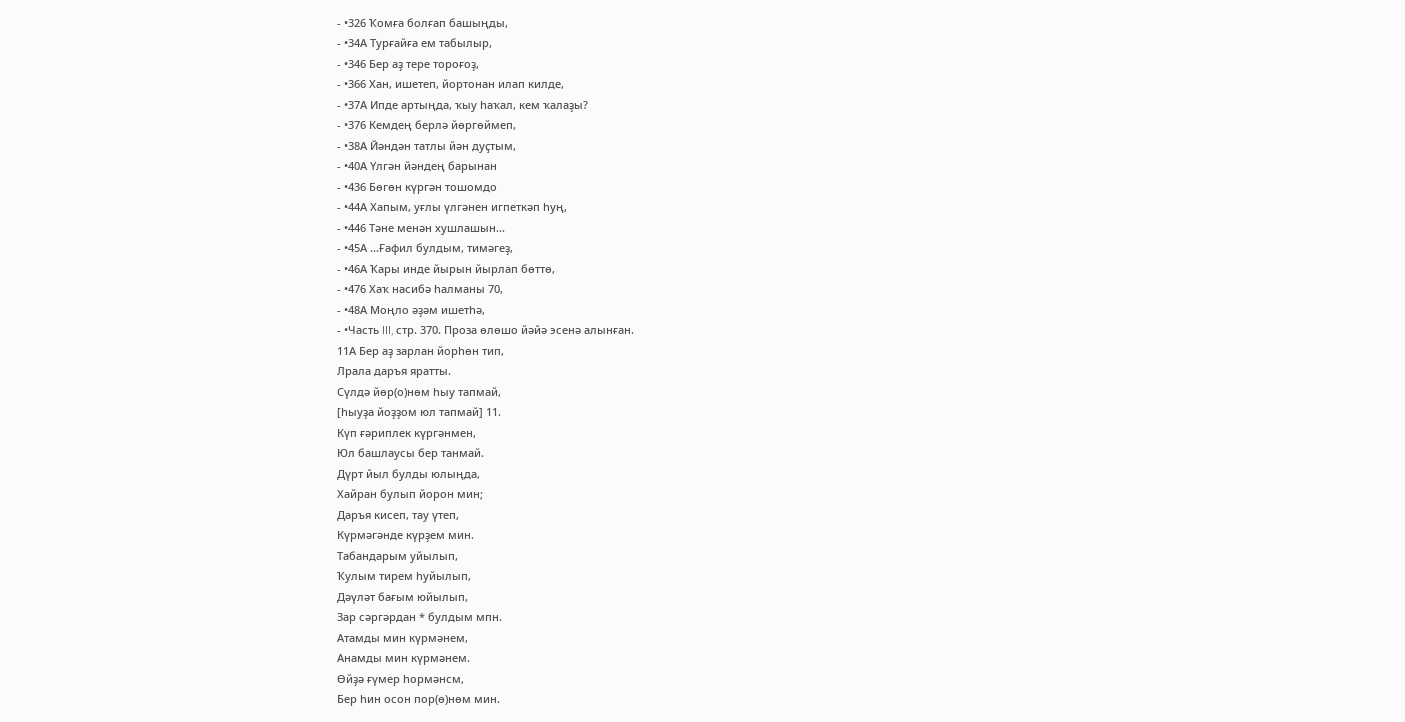- •326 Ҡомға болғап башыңды,
- •34А Турғайға ем табылыр,
- •346 Бер аҙ тере тороғоҙ,
- •366 Хан, ишетеп, йортонан илап килде,
- •37А Ипде артыңда, ҡыу һаҡал, кем ҡалаҙы?
- •376 Кемдең берлә йөргөймеп,
- •38А Йәндән татлы йән дуҫтым,
- •40А Үлгән йәндең барынан
- •436 Бөгөн күргән тошомдо
- •44А Хапым, уғлы үлгәнен игпеткәп һуң,
- •446 Тәне менән хушлашын...
- •45А ...Ғафил булдым, тимәгеҙ,
- •46А Ҡары инде йырын йырлап бөттө,
- •476 Хаҡ насибә һалманы 70,
- •48А Моңло әҙәм ишетһә,
- •Часть III, стр. 370. Проза өлөшо йәйә эсенә алынған.
11А Бер аҙ зарлан йорһөн тип,
Лрала даръя яратты.
Сүлдә йөр(о)нөм һыу тапмай,
[һыуҙа йоҙҙом юл тапмай] 11.
Күп ғәриплек күргәнмен,
Юл башлаусы бер танмай.
Дүрт йыл булды юлыңда,
Хайран булып йорон мин;
Даръя кисеп, тау үтеп,
Күрмәгәнде күрҙем мин.
Табандарым уйылып,
Ҡулым тирем һуйылып,
Дәүләт бағым юйылып,
Зар сәргәрдан * булдым мпн.
Атамды мин күрмәнем,
Анамды мин күрмәнем.
Өйҙә ғүмер һормәнсм,
Бер һин осон пор(ө)нөм мин.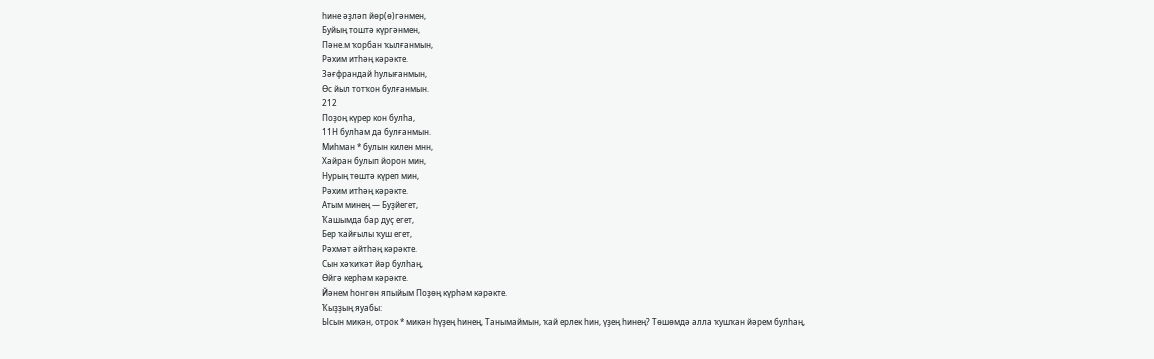һине әҙләп йөр(ө)гәнмен,
Буйың тоштә күргәнмен,
Пәне.м ҡорбан ҡылғанмын,
Рәхим итһәң кәрәкте.
Зәғфрандай һулығанмын,
Өс йыл тотҡон булғанмын.
212
Поҙоң күрер кон булһа,
11Н булһам да булғанмын.
Миһман * булын килен мнн,
Хайран булып йорон мин,
Нурың төштә күреп мин,
Рәхим итһәң кәрәкте.
Атым минең — Буҙйегет,
Ҡашымда бар дуҫ егет,
Бер ҡайғылы ҡуш егет,
Рәхмәт әйтһәң кәрәкте.
Сын хәҡиҡәт йәр булһаң,
Өйгә керһәм кәрәкте.
Йәнем һонгөн япыйым Поҙөң күрһәм кәрәкте.
Ҡыҙҙың яуабы:
Ысын микән, отрок * микән һүҙең һинең, Танымаймын, ҡай ерлек һин, үҙең һинең? Төшөмдә алла ҡушҡан йәрем булһаң,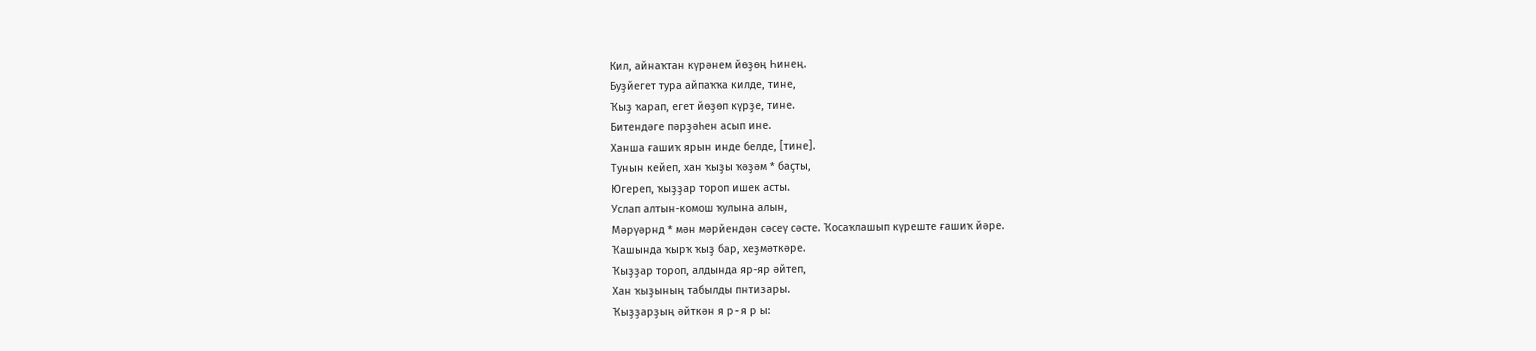Кил, айнаҡтан күрәнем йөҙөң Һинең.
Буҙйегет тура айпаҡҡа килде, тине,
Ҡыҙ ҡарап, егет йөҙөп күрҙе, тине.
Битендәге пәрҙәһен асып ине.
Ханша ғашиҡ ярын инде белде, [тине].
Тунын кейеп, хан ҡыҙы ҡәҙәм * баҫты,
Югереп, ҡыҙҙар тороп ишек асты.
Услап алтын-комош ҡулына алын,
Мәрүәрнд * мән мәрйендән сәсеү сәсте. Ҡосаҡлашып күреште ғашиҡ йәре.
Ҡашында ҡырҡ ҡыҙ бар, хеҙмәткәре.
Ҡыҙҙар тороп, алдында яр-яр әйтеп,
Хан ҡыҙының табылды пнтизары.
Ҡыҙҙарҙың әйткән я p-я р ы: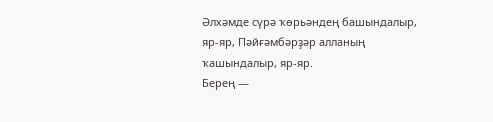Әлхәмде сүрә ҡөрьәндең башындалыр, яр-яр, Пәйғәмбәрҙәр алланың ҡашындалыр, яр-яр.
Берең —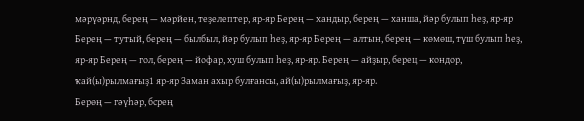мәрүәрнд, берең — мәрйен, теҙелептер, яр-яр Берең — хандыр, берең — ханша, йәр булып һеҙ, яр-яр Берең — тутый, берең — былбыл, йәр булып һеҙ, яр-яр Берең — алтын, берең — көмөш, түш булып һеҙ, яр-яр Берең — гол, берең — йофар, хуш булып һеҙ, яр-яр. Берең — айҙыр, берец — кондор, ҡай(ы)рылмағыҙ1 яр-яр Заман ахыр булғансы, ай(ы)рылмағыҙ, яр-яр.
Берөң — гәүһәр, бсрең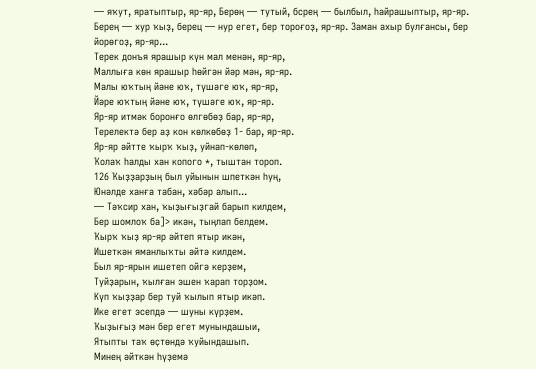— яҡут, яратыптыр, яр-яр, Берөң — тутый, бсрең — былбыл, һайрашыптыр, яр-яр. Берең — хур ҡыҙ, берец — нур егет, бер тороғоҙ, яр-яр. Заман ахыр булғансы, бер йорөгоҙ, яр-яр...
Терек донъя ярашыр күн мал менән, яр-яр,
Маллыға көн ярашыр һөйгән йәр мән, яр-яр.
Малы юҡтың йәне юҡ, түшәге юҡ, яр-яр,
Йәре юҡтың йәне юҡ, түшәге юҡ, яр-яр.
Яр-яр итмәк боронғо өлгөбөҙ бар, яр-яр,
Терелектә бер аҙ кон көлкөбөҙ 1- бар, яр-яр.
Яр-яр әйтте ҡырҡ ҡыҙ, уйнап-көлөп,
Ҡолаҡ һалды хан копого *, тыштан тороп.
126 Ҡыҙҙарҙың был уйынын шпеткән һуң,
Юнәлде ханға табан, хәбәр алып...
— Тәҡсир хан, ҡыҙығыҙгай барып килдем,
Бер шомлоҡ ба]> икән, тыңлап белдем.
Ҡырҡ ҡыҙ яр-яр әйтеп ятыр икән,
Ишеткән яманлыҡты әйтә килдем.
Был яр-ярын ишетеп ойгә керҙем,
Туйҙарын, ҡылған эшен ҡарап торҙом.
Күп ҡыҙҙар бер туй ҡылып ятыр икәп.
Ике егет эсепдә — шуны күрҙем.
Ҡыҙығыҙ мән бер егет мунындашыи,
Ятыпты таҡ өҫтөндә ҡуйындашып.
Минең әйткән һүҙемә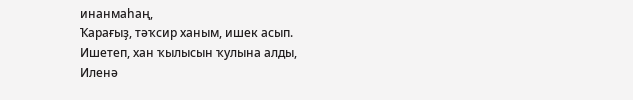инанмаһаң,
Ҡарағыҙ, тәҡсир ханым, ишек асып.
Ишетеп, хан ҡылысын ҡулына алды,
Иленә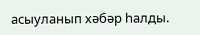асыуланып хәбәр һалды.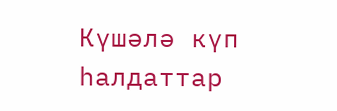Күшәлә күп һалдаттар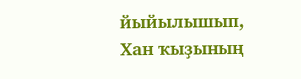йыйылышып,
Хан ҡыҙының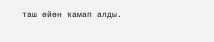таш өйөн ҡамап алды.